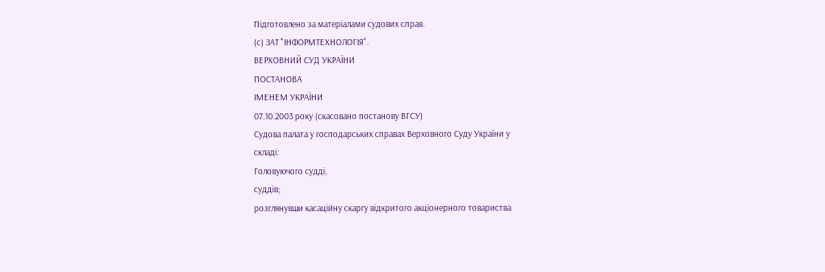Підготовлено за матеріалами судових справ.
(с) ЗАТ "ІНФОРМТЕХНОЛОГІЯ".
ВЕРХОВНИЙ СУД УКРАЇНИ
ПОСТАНОВА
ІМЕНЕМ УКРАЇНИ
07.10.2003 року (скасовано постанову ВГСУ)
Судова палата у господарських справах Верховного Суду України у
складі:
Головуючого судді,
суддів;
розглянувши касаційну скаргу відкритого акціонерного товариства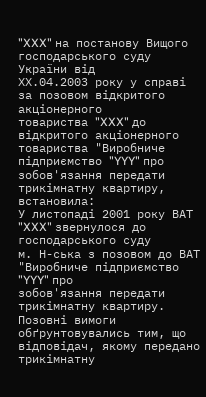"XXX" на постанову Вищого господарського суду України від
ХХ.04.2003 року у справі за позовом відкритого акціонерного
товариства "XXX" до відкритого акціонерного товариства "Виробниче
підприємство "YYY" про зобов'язання передати трикімнатну квартиру,
встановила:
У листопаді 2001 року ВАТ "XXX" звернулося до господарського суду
м. Н-ська з позовом до ВАТ "Виробниче підприємство "YYY" про
зобов'язання передати трикімнатну квартиру. Позовні вимоги
обґрунтовувались тим, що відповідач, якому передано трикімнатну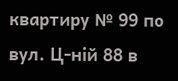квартиру № 99 по вул. Ц-ній 88 в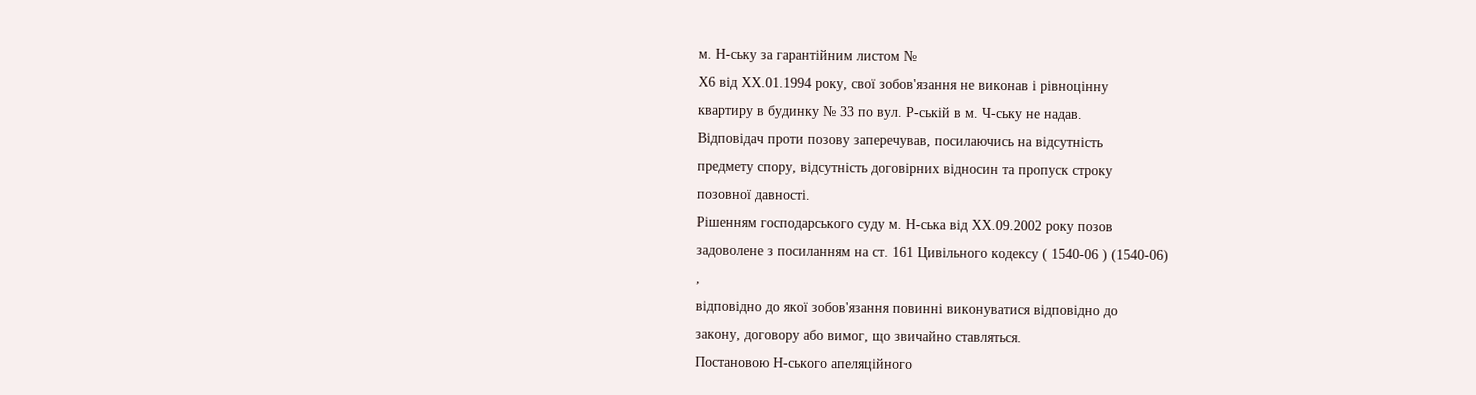м. Н-ську за гарантійним листом №
Х6 від ХХ.01.1994 року, свої зобов'язання не виконав і рівноцінну
квартиру в будинку № 33 по вул. Р-ській в м. Ч-ську не надав.
Відповідач проти позову заперечував, посилаючись на відсутність
предмету спору, відсутність договірних відносин та пропуск строку
позовної давності.
Рішенням господарського суду м. Н-ська від ХХ.09.2002 року позов
задоволене з посиланням на ст. 161 Цивільного кодексу ( 1540-06 ) (1540-06)
,
відповідно до якої зобов'язання повинні виконуватися відповідно до
закону, договору або вимог, що звичайно ставляться.
Постановою Н-ського апеляційного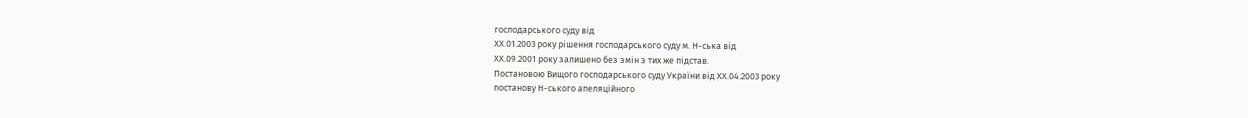господарського суду від
ХХ.01.2003 року рішення господарського суду м. Н-ська від
ХХ.09.2001 року залишено без змін з тих же підстав.
Постановою Вищого господарського суду України від ХХ.04.2003 року
постанову Н-ського апеляційного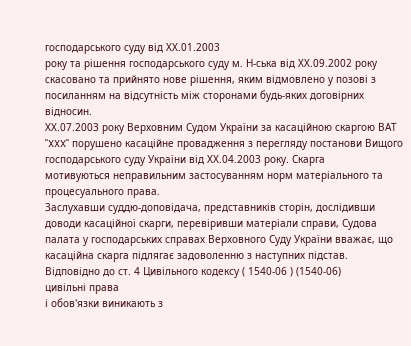господарського суду від ХХ.01.2003
року та рішення господарського суду м. Н-ська від ХХ.09.2002 року
скасовано та прийнято нове рішення, яким відмовлено у позові з
посиланням на відсутність між сторонами будь-яких договірних
відносин.
ХХ.07.2003 року Верховним Судом України за касаційною скаргою ВАТ
"XXX" порушено касаційне провадження з перегляду постанови Вищого
господарського суду України від ХХ.04.2003 року. Скарга
мотивуються неправильним застосуванням норм матеріального та
процесуального права.
Заслухавши суддю-доповідача, представників сторін, дослідивши
доводи касаційної скарги, перевіривши матеріали справи, Судова
палата у господарських справах Верховного Суду України вважає, що
касаційна скарга підлягає задоволенню з наступних підстав.
Відповідно до ст. 4 Цивільного кодексу ( 1540-06 ) (1540-06)
цивільні права
і обов'язки виникають з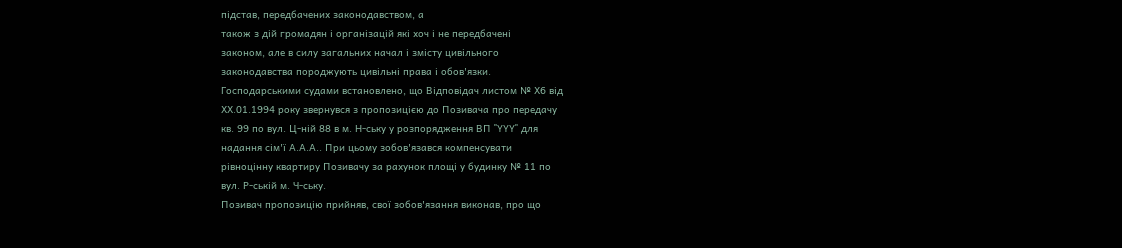підстав, передбачених законодавством, а
також з дій громадян і організацій які хоч і не передбачені
законом, але в силу загальних начал і змісту цивільного
законодавства породжують цивільні права і обов'язки.
Господарськими судами встановлено, що Відповідач листом № Х6 від
ХХ.01.1994 року звернувся з пропозицією до Позивача про передачу
кв. 99 по вул. Ц-ній 88 в м. Н-ську у розпорядження ВП "YYY" для
надання сім'ї А.А.А.. При цьому зобов'язався компенсувати
рівноцінну квартиру Позивачу за рахунок площі у будинку № 11 по
вул. Р-ській м. Ч-ську.
Позивач пропозицію прийняв, свої зобов'язання виконав, про що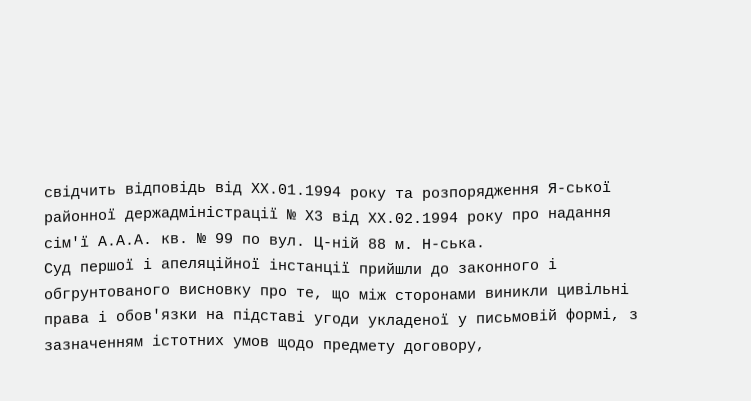свідчить відповідь від ХХ.01.1994 року та розпорядження Я-ської
районної держадміністрації № Х3 від ХХ.02.1994 року про надання
сім'ї А.А.А. кв. № 99 по вул. Ц-ній 88 м. Н-ська.
Суд першої і апеляційної інстанції прийшли до законного і
обгрунтованого висновку про те, що між сторонами виникли цивільні
права і обов'язки на підставі угоди укладеної у письмовій формі, з
зазначенням істотних умов щодо предмету договору,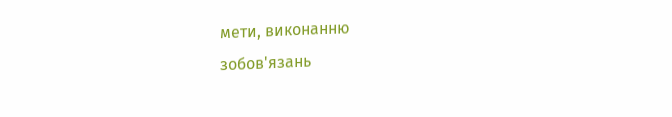мети, виконанню
зобов'язань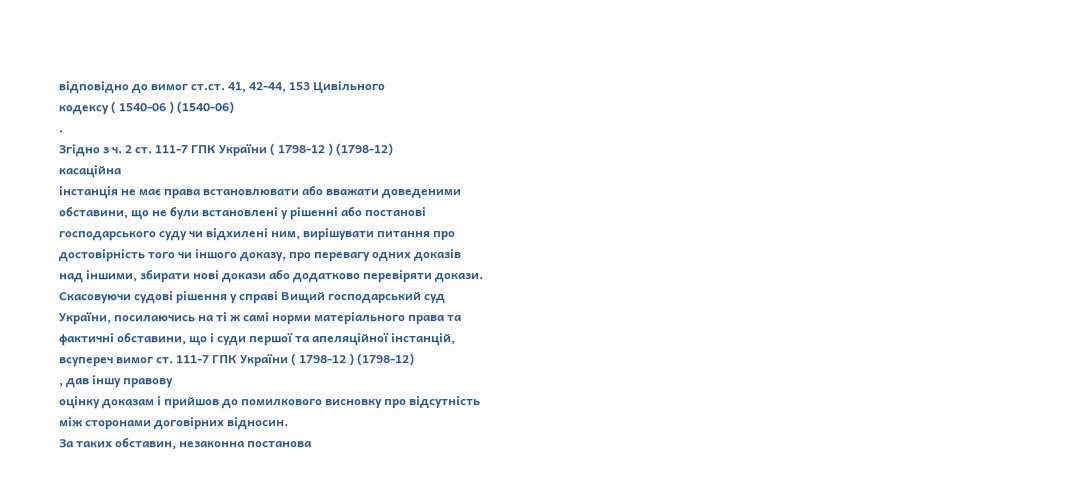відповідно до вимог ст.ст. 41, 42-44, 153 Цивільного
кодексу ( 1540-06 ) (1540-06)
.
Згідно з ч. 2 ст. 111-7 ГПК України ( 1798-12 ) (1798-12)
касаційна
інстанція не має права встановлювати або вважати доведеними
обставини, що не були встановлені у рішенні або постанові
господарського суду чи відхилені ним, вирішувати питання про
достовірність того чи іншого доказу, про перевагу одних доказів
над іншими, збирати нові докази або додатково перевіряти докази.
Скасовуючи судові рішення у справі Вищий господарський суд
України, посилаючись на ті ж самі норми матеріального права та
фактичні обставини, що і суди першої та апеляційної інстанцій,
всупереч вимог ст. 111-7 ГПК України ( 1798-12 ) (1798-12)
, дав іншу правову
оцінку доказам і прийшов до помилкового висновку про відсутність
між сторонами договірних відносин.
За таких обставин, незаконна постанова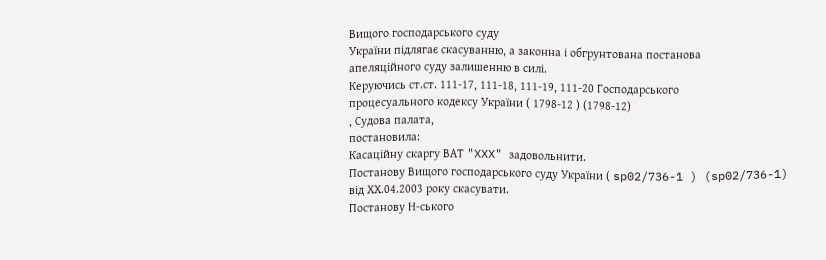Вищого господарського суду
України підлягає скасуванню, а законна і обгрунтована постанова
апеляційного суду залишенню в силі.
Керуючись ст.ст. 111-17, 111-18, 111-19, 111-20 Господарського
процесуального кодексу України ( 1798-12 ) (1798-12)
, Судова палата,
постановила:
Касаційну скаргу ВАТ "XXX" задовольнити.
Постанову Вищого господарського суду України ( sp02/736-1 ) (sp02/736-1)
від ХХ.04.2003 року скасувати.
Постанову Н-ського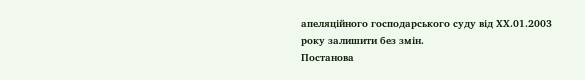апеляційного господарського суду від ХХ.01.2003
року залишити без змін.
Постанова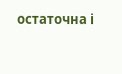остаточна і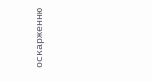оскарженню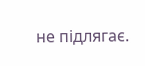не підлягає.